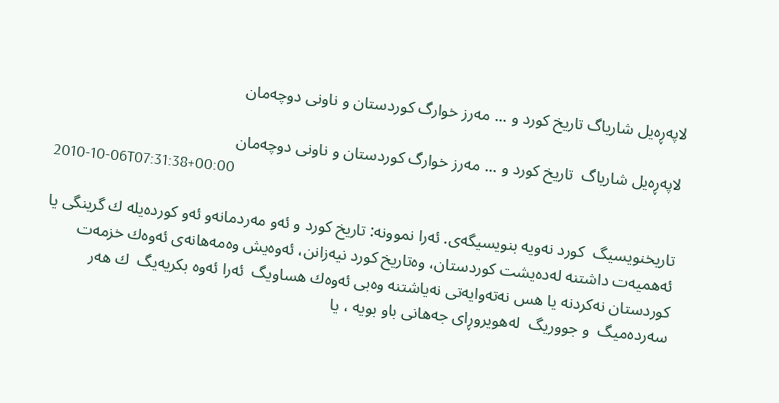لاپه‌ڕه‌یل شاریاگ تاریخ كورد و ... مه‌رز خوارگ كوردستان و ناونى دوچه‌مان

لاپه‌ڕه‌یل شاریاگ  تاریخ كورد و ... مه‌رز خوارگ كوردستان و ناونى دوچه‌مان
2010-10-06T07:31:38+00:00

تاریخنویسیگ  كورد نه‌ویه‌ بنویسیگه‌ى. ئه‌را نموونه‌: تاریخ كورد و ئه‌و مه‌ردمانه‌و ئه‌و كورده‌یله‌ ك گرینگى یا ئه‌همیه‌ت داشتنه‌ له‌ده‌یشت كوردستان، وه‌تاریخ كورد نیه‌زانن، ئه‌وه‌یش وه‌مه‌هانه‌ى ئه‌وه‌ك خزمه‌ت كوردستان نه‌كردنه‌ یا هس نه‌ته‌وایه‌تى نه‌یاشتنه‌ وه‌بى ئه‌وه‌ك هساویگ  ئه‌را ئه‌وه‌ بكریه‌یگ  ك هه‌ر سه‌رده‌میگ  و جووریگ  له‌هویروڕاى جه‌هانى باو بویه‌ ، یا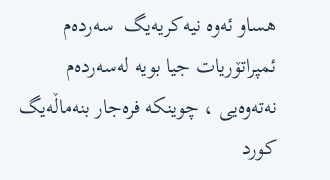هساو ئه‌وه‌ نیه‌كریه‌یگ  سه‌رده‌م ئمپراتۆریات جیا بویه‌ له‌سه‌رده‌م نه‌ته‌وه‌یى ، چوینكه‌ فره‌جار بنه‌ماڵه‌یگ  كورد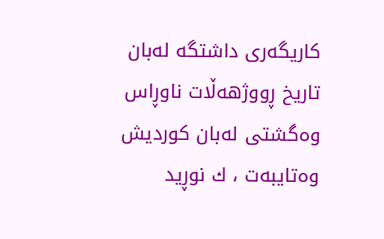كاریگه‌رى داشتگه‌ له‌بان تاریخ ڕووژهه‌ڵات ناوڕاس وه‌گشتى له‌بان كوردیش وه‌تایبه‌ت ، ك نوڕید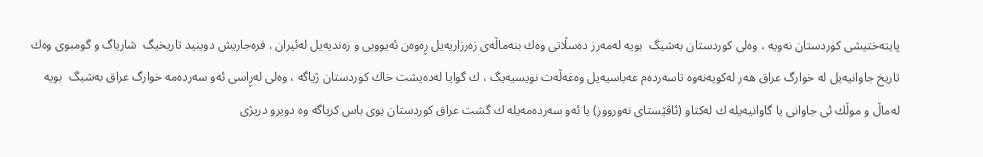پایته‌ختیشى كوردستان نه‌ویه‌ ، وه‌لى كوردستان به‌شیگ  بویه‌ له‌مه‌رز ده‌سڵاتى وه‌ك بنه‌ماڵه‌ى زه‌رزاریه‌یل ڕه‌وه‌ن ئه‌یووبى و زه‌ندیه‌یل له‌ئیران . فره‌جاریش دوینید تاریخیگ  شاریاگ و گومبوى وه‌ك تاریخ جاوانیه‌یل له‌ خوارگ عراق هه‌ر له‌كویه‌نه‌وه‌ تاسه‌رده‌م عه‌باسیه‌یل وه‌غه‌ڵه‌ت نویسیه‌یگ ، ك گوایا له‌ده‌یشت خاك كوردستان ژیاگه‌ ، وه‌لى له‌ڕاسى ئه‌و سه‌رده‌مه‌ خوارگ عراق به‌شیگ  بویه‌ له‌ماڵ و موڵك ئى جاوانى یا گاوانیه‌یله‌ ك له‌كتاو (ئاڤێستاى نه‌ورووز) یا ئه‌و سه‌رده‌مه‌یله‌ ك گشت عراق كوردستان بوى باس كریاگه‌ وه‌ دویرو دریژى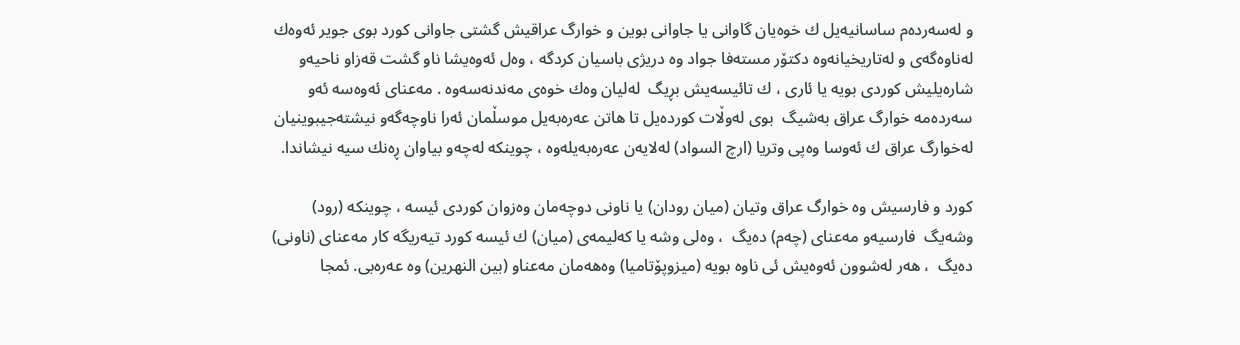و له‌سه‌رده‌م ساسانیه‌یل ك خوه‌یان گاوانى یا جاوانى بوین و خوارگ عراقیش گشتى جاوانى كورد بوى جویر ئه‌وه‌ك له‌ناوه‌گه‌ى و له‌تاریخیانه‌وه‌ دكتۆر مسته‌فا جواد وه‌ دریژى باسیان كردگه‌ ، وه‌ل ئه‌وه‌یشا ناو گشت قه‌زاو ناحیه‌و شاره‌یلیش كوردى بویه‌ یا ئارى ، ك تائیسه‌یش بڕیگ  له‌لیان وه‌ك خوه‌ى مه‌ندنه‌سه‌وه‌ . مه‌عناى ئه‌وه‌سه‌ ئه‌و سه‌رده‌مه‌ خوارگ عراق به‌شیگ  بوى له‌وڵات كورده‌یل تا هاتن عه‌ره‌به‌یل موسڵمان ئه‌را ناوچه‌گه‌و نیشته‌جیبوینیان له‌خوارگ عراق ك ئه‌وسا وه‌پى وتریا (ارچ السواد) له‌لایه‌ن عه‌ره‌به‌یله‌وه‌ ، چوینكه‌ له‌چه‌و بیاوان ڕه‌نك سیه‌ نیشاندا.

كورد و فارسیش وه‌ خوارگ عراق وتیان (میان رودان) یا ناونى دوچه‌مان وه‌زوان كوردى ئیسه‌ ، چوینكه‌ (رود) وشه‌یگ  فارسیه‌و مه‌عناى (چه‌م) ده‌یگ  ، وه‌لى وشه‌ یا كه‌لیمه‌ى (میان) ك ئیسه‌ كورد تیه‌ریگه‌ كار مه‌عناى (ناونى) ده‌یگ  ، هه‌ر له‌شوون ئه‌وه‌یش ئى ناوه‌ بویه‌ (میزوپۆتامیا) وه‌هه‌مان مه‌عناو (بین النهرین) وه‌ عه‌ره‌بى. ئمجا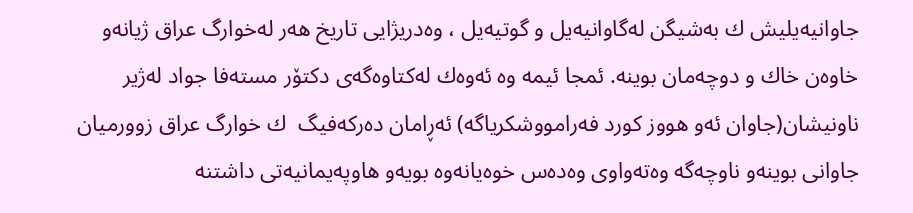جاوانیه‌یلیش ك به‌شیگن له‌گاوانیه‌یل و گوتیه‌یل ، وه‌دریژایى تاریخ هه‌ر له‌خوارگ عراق ژیانه‌و خاوه‌ن خاك و دوچه‌مان بوینه. ئمجا ئیمه‌ وه‌ ئه‌وه‌ك له‌كتاوه‌گه‌ى دكتۆر مسته‌فا جواد له‌ژیر ناونیشان(جاوان ئه‌و هووز كورد فه‌رامووشكریاگه‌) ئه‌ڕامان ده‌ركه‌فیگ  ك خوارگ عراق زوورمیان جاوانى بوینه‌و ناوچه‌گه‌ وه‌ته‌واوى وه‌ده‌س خوه‌یانه‌وه‌ بویه‌و هاوپه‌یمانیه‌تى داشتنه‌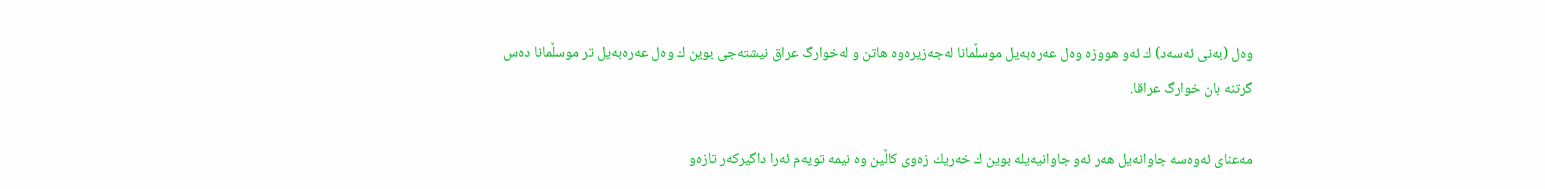وه‌ل (به‌نى ئه‌سه‌د) ك ئه‌و هووزه‌ وه‌ل عه‌ره‌به‌یل موسڵمانا له‌جه‌زیره‌وه‌ هاتن و له‌خوارگ عراق نیشته‌جى بوین ك وه‌ل عه‌ره‌به‌یل تر موسڵمانا ده‌س گرتنه‌ بان خوارگ عراقا.

مه‌عناى ئه‌وه‌سه‌ جاوانه‌یل هه‌ر ئه‌و جاوانیه‌یله‌ بوین ك خه‌ریك زه‌وى كاڵین وه‌ نیمه‌ تویه‌م ئه‌را داگیركه‌ر تازه‌و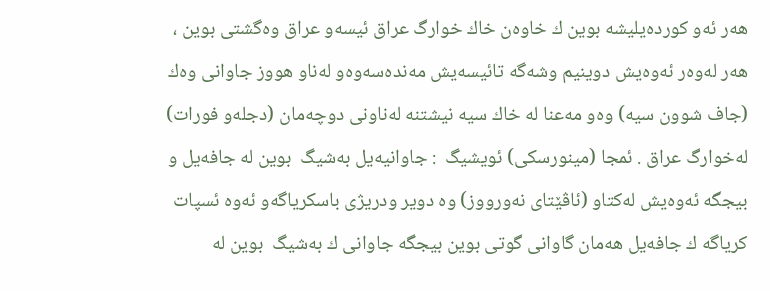هه‌ر ئه‌و كورده‌یلیشه‌ بوین ك خاوه‌ن خاك خوارگ عراق ئیسه‌و عراق وه‌گشتى بوین ، هه‌ر له‌وه‌ر ئه‌وه‌یش دوینیم وشه‌گه‌ تائیسه‌یش مه‌نده‌سه‌وه‌و له‌ناو هووز جاوانى وه‌ك (جاف شوون سیه‌) وه‌و مه‌عنا له‌ خاك سیه‌ نیشتنه‌ له‌ناونى دوچه‌مان (دجله‌و فورات) له‌خوارگ عراق . ئمجا (مینورسكى) ئویشیگ  : جاوانیه‌یل به‌شیگ  بوین له‌ جافه‌یل و بیجگه‌ ئه‌وه‌یش له‌كتاو (ئاڤێتاى نه‌ورووز) وه‌ دویر ودریژى باسكریاگه‌و ئه‌وه‌ ئسپات كریاگه‌ ك جافه‌یل هه‌مان گاوانى گوتى بوین بیجگه‌ جاوانى ك به‌شیگ  بوین له‌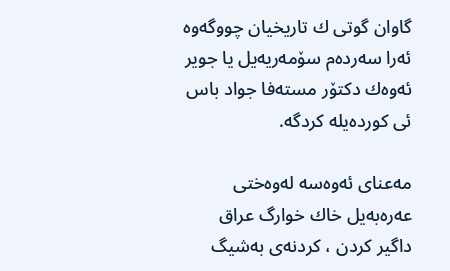گاوان گوتى ك تاریخیان چووگه‌وه‌ ئه‌را سه‌رده‌م سۆمه‌ریه‌یل یا جویر ئه‌وه‌ك دكتۆر مسته‌فا جواد باس ئى كورده‌یله‌ كردگه‌.

مه‌عناى ئه‌وه‌سه‌ له‌وه‌ختى عه‌ره‌به‌یل خاك خوارگ عراق  داگیر كردن ، كردنه‌ى به‌شیگ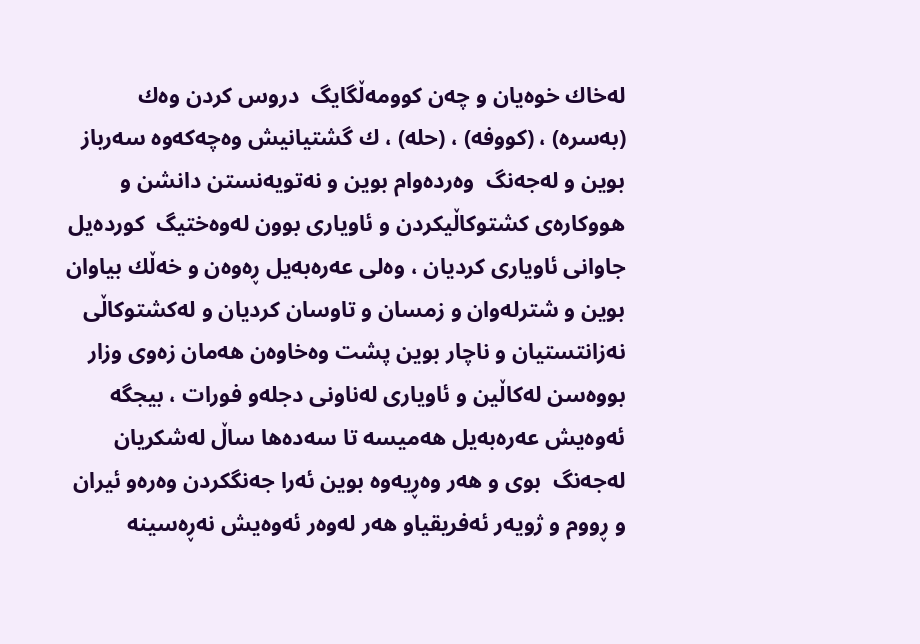له‌خاك خوه‌یان و چه‌ن كوومه‌ڵگایگ  دروس كردن وه‌ك (به‌سره‌) ، (كووفه‌) ، (حله‌) ، ك گشتیانیش وه‌چه‌كه‌وه‌ سه‌رباز بوین و له‌جه‌نگ  وه‌رده‌وام بوین و نه‌تویه‌نستن دانشن و هووكاره‌ى كشتوكاڵیكردن و ئاویارى بوون له‌وه‌ختیگ  كورده‌یل جاوانى ئاویارى كردیان ، وه‌لى عه‌ره‌به‌یل ڕه‌وه‌ن و خه‌ڵك بیاوان بوین و شترله‌وان و زمسان و تاوسان كردیان و له‌كشتوكاڵى نه‌زانتستیان و ناچار بوین پشت وه‌خاوه‌ن هه‌مان زه‌وى وزار بووه‌سن له‌كاڵین و ئاویارى له‌ناونى دجله‌و فورات ، بیجگه‌ ئه‌وه‌یش عه‌ره‌به‌یل هه‌میسه‌ تا سه‌ده‌ها ساڵ له‌شكریان له‌جه‌نگ  بوى و هه‌ر وه‌ڕیه‌وه‌ بوین ئه‌را جه‌نگكردن وه‌ره‌و ئیران و ڕووم و ژویه‌ر ئه‌فریقیاو هه‌ر له‌وه‌ر ئه‌وه‌یش نه‌ڕه‌سینه‌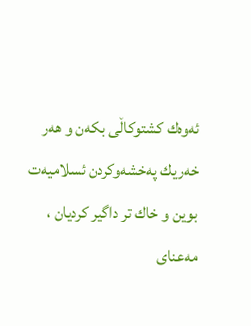ئه‌وه‌ك كشتوكاڵى بكه‌ن و هه‌ر خه‌ریك په‌خشه‌وكردن ئسلامیه‌ت بوین و خاك تر داگیر كردیان ، مه‌عناى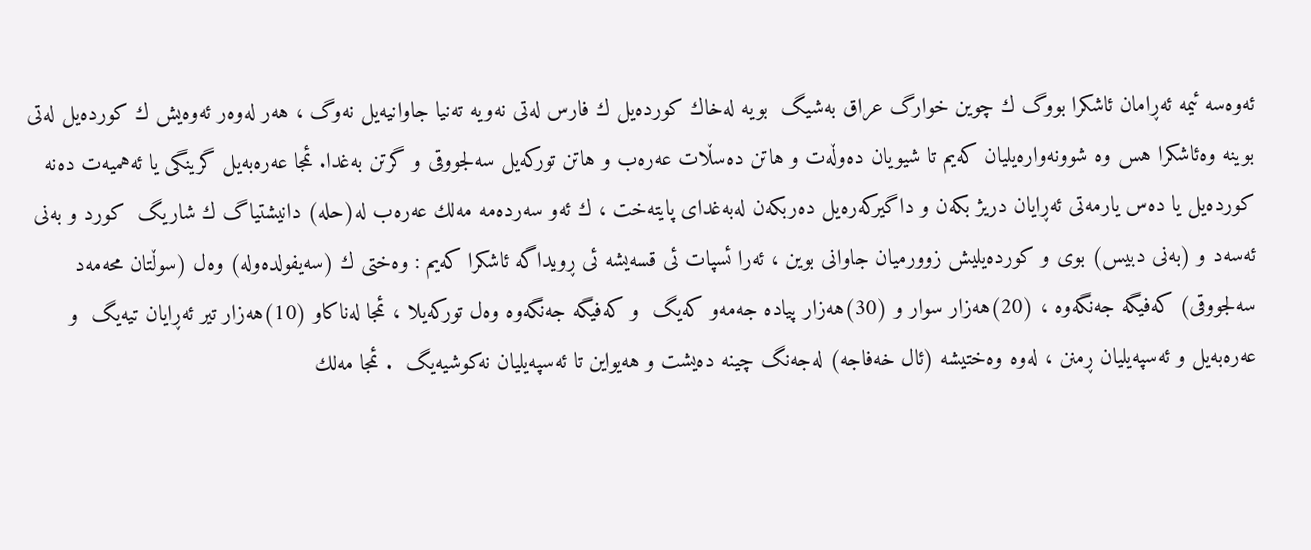ئه‌وه‌سه‌ ئیمه‌ ئه‌ڕامان ئاشكرا بووگ ك چوین خوارگ عراق به‌شیگ  بویه‌ له‌خاك كورده‌یل ك فارس له‌تى نه‌ویه‌ ته‌نیا جاوانیه‌یل نه‌وگ ، هه‌ر له‌وه‌ر ئه‌وه‌یش ك كورده‌یل له‌تى بوینه‌ وه‌ئاشكرا هس وه‌ شوونه‌واره‌یلیان كه‌یم تا شیویان ده‌وڵه‌ت و هاتن ده‌سڵات عه‌ره‌ب و هاتن توركه‌یل سه‌لجووقى و گرتن به‌غدا. ئمجا عه‌ره‌به‌یل گرینگى یا ئه‌همیه‌ت ده‌نه‌ كورده‌یل یا ده‌س یارمه‌تى ئه‌ڕایان دریژ بكه‌ن و داگیركه‌ره‌یل ده‌ربكه‌ن له‌به‌غداى پایته‌خت ، ك ئه‌و سه‌رده‌مه‌ مه‌لك عه‌ره‌ب له‌(حله‌) دانیشتیاگ ك شاریگ  كورد و به‌نى ئه‌سه‌د و (به‌نى دبیس) بوى و كورده‌یلیش زوورمیان جاوانى بوین ، ئه‌را ئسپات ئى قسه‌یشه‌ ئى ڕویداگه‌ ئاشكرا كه‌یم : وه‌ختى ك (سه‌یفولده‌وله‌) وه‌ل (سوڵتان محه‌مه‌د سه‌لجووقى) كه‌فیگه‌ جه‌نگه‌وه‌ ، (20)هه‌زار سوار و (30)هه‌زار پیاده‌ جه‌مه‌و كه‌یگ  و كه‌فیگه‌ جه‌نگه‌وه‌ وه‌ل توركه‌یلا ، ئمجا له‌ناكاو (10)هه‌زار تیر ئه‌ڕایان تیه‌یگ  و عه‌ره‌به‌یل و ئه‌سپه‌یلیان ڕمنن ، له‌وه‌ وه‌ختیشه‌ (ئال خه‌فاجه‌) له‌جه‌نگ چینه‌ ده‌یشت و هه‌یواین تا ئه‌سپه‌یلیان نه‌كوشیه‌یگ  . ئمجا مه‌لك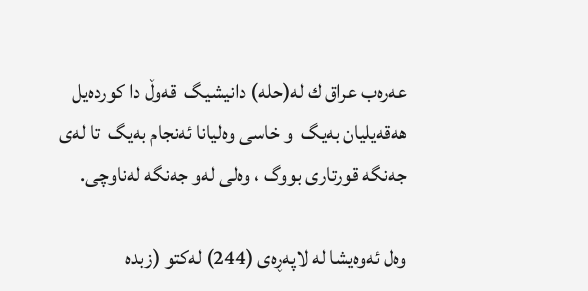عه‌ره‌ب عراق ك له‌(حله‌) دانیشیگ  قه‌وڵ دا كورده‌یل هه‌قه‌یلیان به‌یگ  و خاسى وه‌لیانا ئه‌نجام به‌یگ  تا له‌ى جه‌نگه‌ قورتارى بووگ ، وه‌لى له‌و جه‌نگه‌ له‌ناوچى.

وه‌ل ئه‌وه‌یشا له‌ لاپه‌ڕه‌ى (244) له‌كتو (زبده‌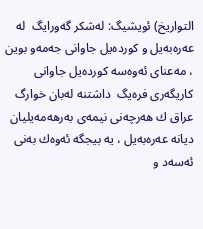التواریخ) ئویشیگ: له‌شكر گه‌ورایگ  له‌ عه‌ره‌به‌یل و كورده‌یل جاوانى جه‌مه‌و بوین ، مه‌عناى ئه‌وه‌سه‌ كورده‌یل جاوانى كاریگه‌رى فره‌یگ  داشتنه‌ له‌بان خوارگ عراق ك هه‌رچه‌نى نیمه‌ى به‌رهه‌مه‌یلیان دیانه‌ عه‌ره‌به‌یل ، یه‌ بیجگه‌ ئه‌وه‌ك به‌نى ئه‌سه‌د و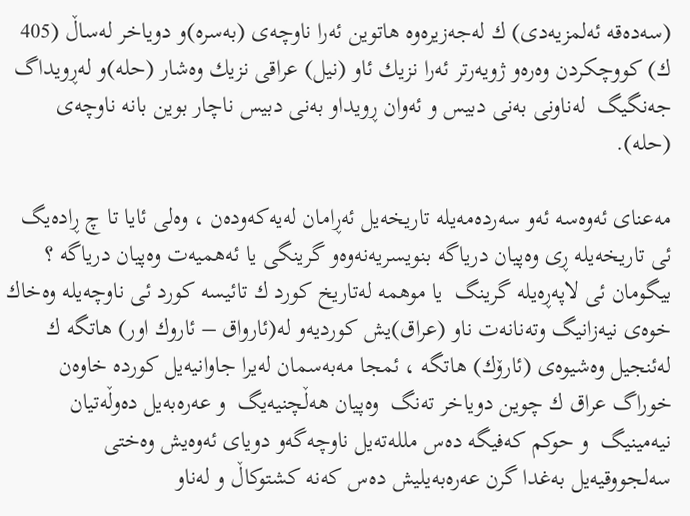(سه‌ده‌قه‌ ئه‌لمزیه‌دى) ك له‌جه‌زیره‌وه‌ هاتوین ئه‌را ناوچه‌ى (به‌سره‌)و دویاخر له‌ساڵ (405 ك) كووچكردن وه‌ره‌و ژویه‌رتر ئه‌را نزیك ئاو (نیل) عراقى نزیك وه‌شار (حله‌)و له‌ڕویداگ جه‌نگیگ  له‌ناونى به‌نى دبیس و ئه‌وان ڕویداو به‌نى دبیس ناچار بوین بانه‌ ناوچه‌ى (حله‌).

مه‌عناى ئه‌وه‌سه‌ ئه‌و سه‌رده‌مه‌یله‌ تاریخه‌یل ئه‌ڕامان له‌یه‌كه‌وده‌ن ، وه‌لى ئایا تا چ ڕاده‌یگ  ئى تاریخه‌یله‌ ڕى وه‌پیان دریاگه‌ بنویسریه‌نه‌وه‌و گرینگى یا ئه‌همیه‌ت وه‌پیان دریاگه‌ ؟ بیگومان ئى لاپه‌ڕه‌یله‌ گرینگ  یا موهمه‌ له‌تاریخ كورد ك تائیسه‌ كورد ئى ناوچه‌یله‌ وه‌خاك خوه‌ى نیه‌زانیگ وته‌نانه‌ت ناو (عراق)یش كوردیه‌و له‌(ئارواق – ئاروك اور) هاتگه‌ ك له‌ئنجیل وه‌شیوه‌ى (ئارۆك) هاتگه‌ ، ئمجا مه‌به‌سمان له‌یرا جاوانیه‌یل كورده‌ خاوه‌ن خوراگ عراق ك چوین دویاخر ته‌نگ  وه‌پیان هه‌ڵچنیه‌یگ  و عه‌ره‌به‌یل ده‌وڵه‌تیان نیه‌مینیگ  و حوكم كه‌فیگه‌ ده‌س ملله‌ته‌یل ناوچه‌گه‌و دویاى ئه‌وه‌یش وه‌ختى سه‌لجووقیه‌یل به‌غدا گرن عه‌ره‌به‌یلیش ده‌س كه‌نه‌ كشتوكاڵ و له‌ناو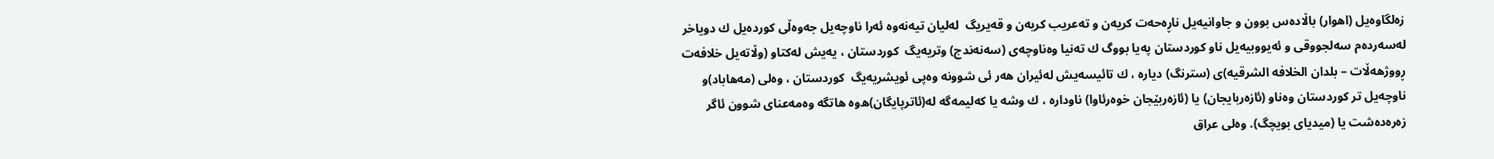زه‌لگاوه‌یل (اهوار) باڵاده‌س بوون و جاوانیه‌یل ناڕه‌حه‌ت كریه‌ن و ته‌عریب كریه‌ن و قه‌یریگ  له‌لیان تیه‌نه‌وه‌ ئه‌را ناوچه‌یل جه‌وه‌ڵى كورده‌یل ك دویاخر له‌سه‌رده‌م سه‌لجووقى و ئه‌یووبیه‌یل ناو كوردستان په‌یا بووگ ك ته‌نیا وه‌ناوچه‌ى (سه‌نه‌ندج) وتریه‌یگ  كوردستان ، یه‌یش له‌كتاو (وڵاته‌یل خلافه‌ت ڕووژهه‌ڵات – بلدان الخلافه‌ الشرقیه‌)ى (سترنگ) دیاره‌ ، ك تائیسه‌یش له‌ئیران هه‌ر ئى شوونه‌ وه‌پى ئویشریه‌یگ  كوردستان ، وه‌لى (مه‌هاباد)و ناوچه‌یل تر كوردستان وه‌ناو (ئازه‌ربایجان) یا (ئازه‌ربێجان خوه‌رئاوا) ناوداره‌ ، ك وشه‌ یا كه‌لیمه‌گه‌ له‌(ئاترپایگان)ه‌وه‌ هاتگه‌ وه‌مه‌عناى شوون ئاگر زه‌ره‌ده‌شت یا (میدیاى بویچگ). وه‌لى عراق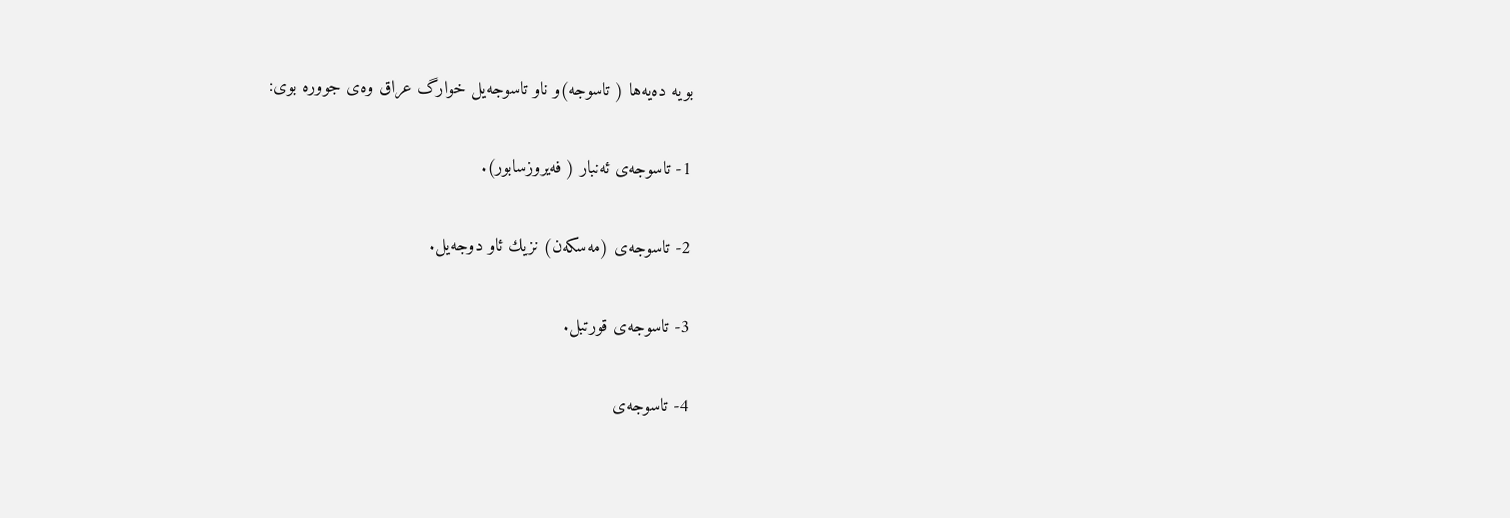بویه‌ ده‌یه‌ها ( تاسوجه‌)و ناو تاسوجه‌یل خوارگ عراق وه‌ى جووره‌ بوى:

1- تاسوجه‌ى ئه‌نبار ( فه‌یروزسابور).

2- تاسوجه‌ى (مه‌سكه‌ن) نزیك ئاو دوجه‌یل.

3- تاسوجه‌ى قورتبل.

4- تاسوجه‌ى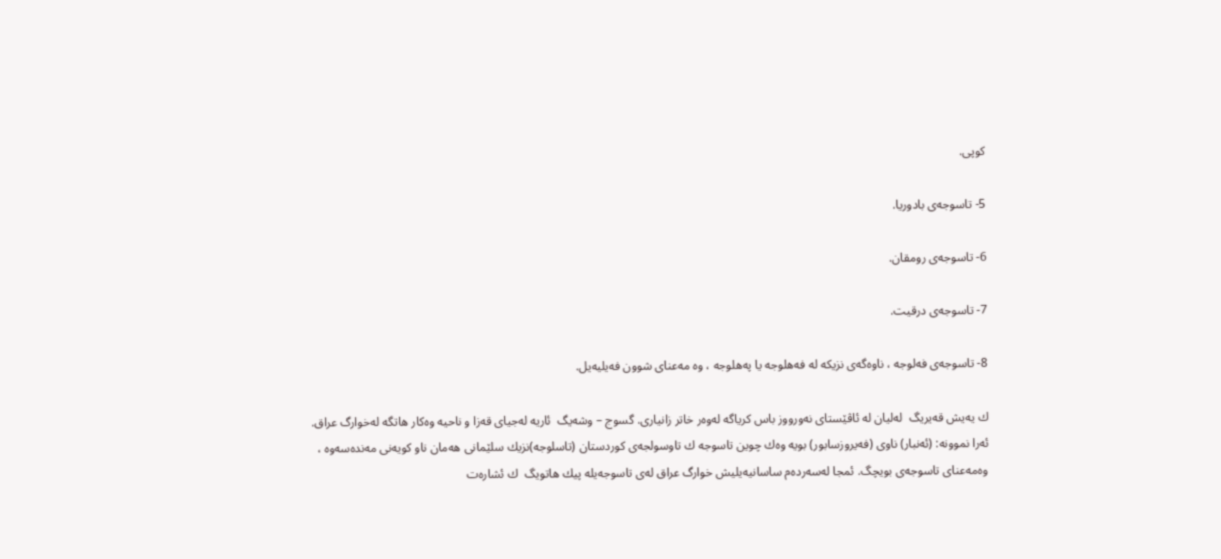كوپى.

5- تاسوجه‌ى بادوریا.

6- تاسوجه‌ى رومقان.

7- تاسوجه‌ى درقیت.

8- تاسوجه‌ى فه‌لوجه‌ ، ناوه‌گه‌ى نزیكه‌ له‌ فه‌هلوجه‌ یا په‌هلوجه‌ ، وه‌ مه‌عناى شوون فه‌یلیه‌یل.

ك یه‌یش قه‌یریگ  له‌لیان له‌ ئاڤێستاى نه‌ورووز باس كریاگه‌ له‌وه‌ر خاتر زانیارى. گسوج – وشه‌یگ  ئاریه‌ له‌جیاى قه‌زا و ناحیه‌ وه‌كار هاتگه‌ له‌خوارگ عراق. ئه‌را نموونه‌: (ئه‌نبار) ناوى (فه‌یروزسابور) بویه‌ وه‌ك چوین تاسوجه‌ ك تاوسولجه‌ى كوردستان (تاسلوجه‌)نزیك سلێمانى هه‌مان ناو كویه‌نى مه‌نده‌سه‌وه‌ ، وه‌مه‌عناى تاسوجه‌ى بویچگ. ئمجا له‌سه‌رده‌م ساسانیه‌یلیش خوارگ عراق له‌ى تاسوجه‌یله‌ پیك هاتویگ  ك ئشاره‌ت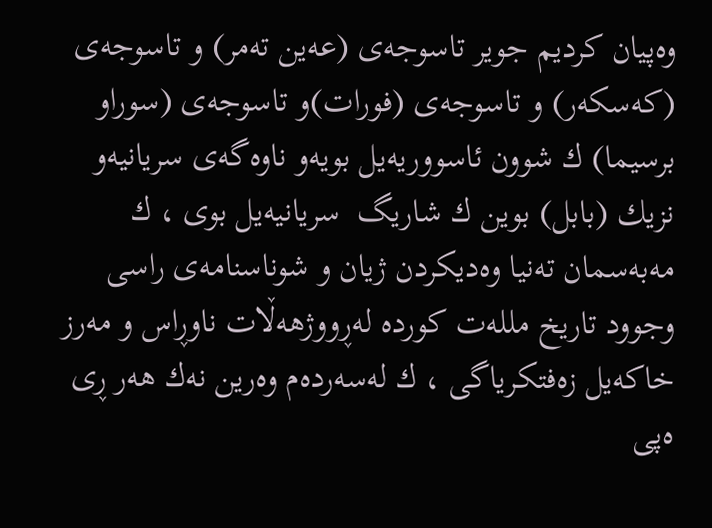وه‌پیان كردیم جویر تاسوجه‌ى (عه‌ین ته‌مر) و تاسوجه‌ى (كه‌سكه‌ر) و تاسوجه‌ى (فورات)و تاسوجه‌ى (سوراو برسیما) ك شوون ئاسووریه‌یل بویه‌و ناوه‌گه‌ى سریانیه‌و نزیك (بابل) بوین ك شاریگ  سریانیه‌یل بوى ، ك مه‌به‌سمان ته‌نیا وه‌دیكردن ژیان و شوناسنامه‌ى راسى وجوود تاریخ ملله‌ت كورده‌ له‌ڕووژهه‌ڵات ناوڕاس و مه‌رز خاكه‌یل زه‌فتكریاگى ، ك له‌سه‌رده‌م وه‌رین نه‌ك هه‌ر ڕى ه‌پى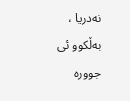نه‌دریا ، به‌ڵكوو ئى جووره‌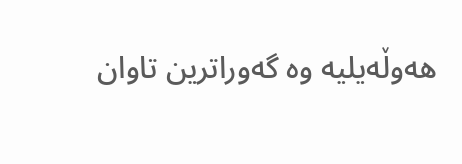هه‌وڵه‌یلیه‌ وه‌ گه‌وراترین تاوان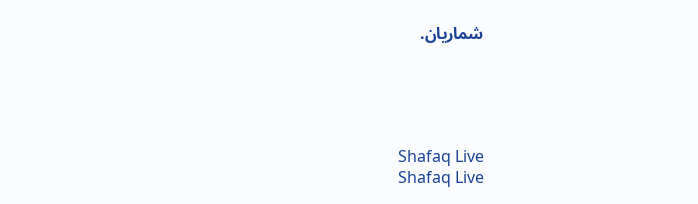شماریان.





Shafaq Live
Shafaq Live